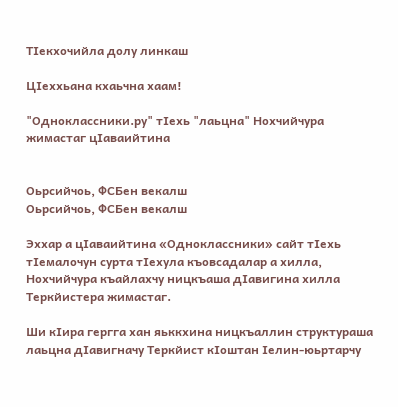ТIекхочийла долу линкаш

ЦIеххьана кхаьчна хаам!

"Одноклассники.ру" тIехь "лаьцна" Нохчийчура жимастаг цIаваийтина


Оьрсийчоь, ФСБен векалш
Оьрсийчоь, ФСБен векалш

Эххар а цIаваийтина «Одноклассники» сайт тIехь тIемалочун сурта тIехула къовсадалар а хилла, Нохчийчура къайлахчу ницкъаша дIавигина хилла Теркйистера жимастаг.

Ши кIира гергга хан яьккхина ницкъаллин структураша лаьцна дIавигначу Теркйист кIоштан Iелин-юьртарчу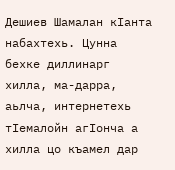Дешиев Шамалан кIанта набахтехь. Цунна бехке диллинарг хилла, ма-дарра, аьлча, интернетехь тIемалойн агIонча а хилла цо къамел дар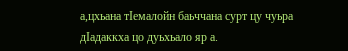а,цхьана тIемалойн баьччана сурт цу чуьра дIадаккха цо дуьхьало яр а.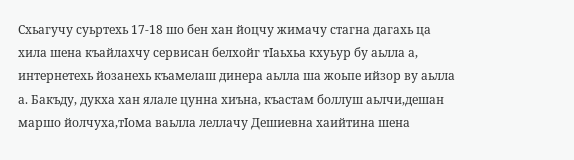Схьагучу суьртехь 17-18 шо бен хан йоцчу жимачу стагна дагахь ца хила шена къайлахчу сервисан белхойг тIаьхьа кхуьур бу аьлла а, интернетехь йозанехь къамелаш динера аьлла ша жоьпе ийзор ву аьлла а. Бакъду, дукха хан ялале цунна хиъна, къастам боллуш аьлчи,дешан маршо йолчуха,тIома ваьлла леллачу Дешиевна хаийтина шена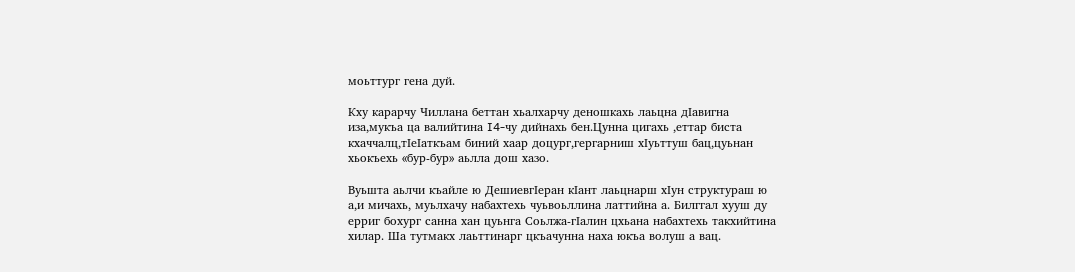моьттург гена дуй.

Кху карарчу Чиллана беттан хьалхарчу деношкахь лаьцна дIавигна иза,мукъа ца валийтина I4-чу дийнахь бен.Цунна цигахь ,еттар биста кхаччалц,тIеIаткъам биний хаар доцург,гергарниш хIуьттуш бац,цуьнан хьокъехь «бур-бур» аьлла дош хазо.

Вуьшта аьлчи къайле ю ДешиевгIеран кIант лаьцнарш хIун структураш ю а,и мичахь, муьлхачу набахтехь чуьвоьллина латтийна а. Билггал хууш ду ерриг бохург санна хан цуьнга Соьлжа-гIалин цхьана набахтехь такхийтина хилар. Ша тутмакх лаьттинарг цкъачунна наха юкъа волуш а вац.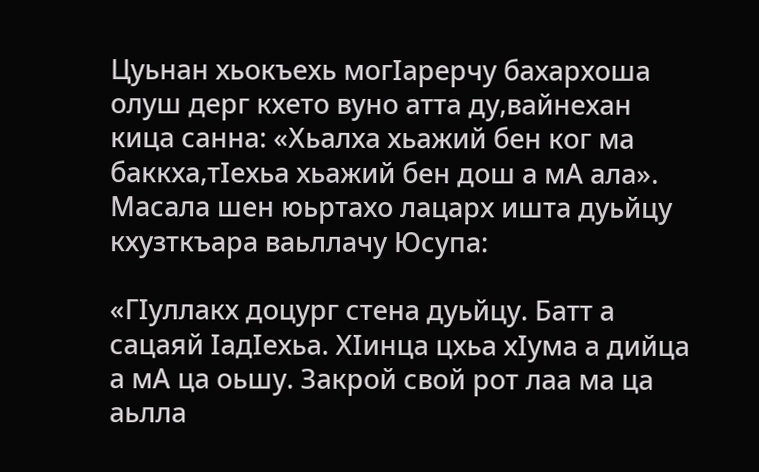Цуьнан хьокъехь могIарерчу бахархоша олуш дерг кхето вуно атта ду,вайнехан кица санна: «Хьалха хьажий бен ког ма баккха,тIехьа хьажий бен дош а мА ала». Масала шен юьртахо лацарх ишта дуьйцу кхузткъара ваьллачу Юсупа:

«ГIуллакх доцург стена дуьйцу. Батт а сацаяй IадIехьа. ХIинца цхьа хIума а дийца а мА ца оьшу. Закрой свой рот лаа ма ца аьлла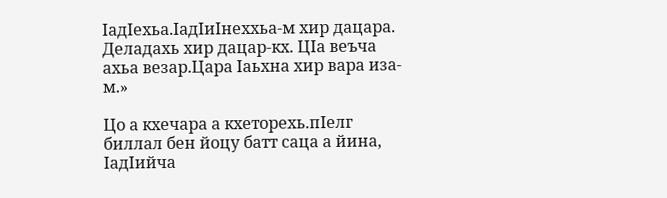IадIехьа.IадIиIнеххьа-м хир дацара. Деладахь хир дацар-кх. ЦIа веъча ахьа везар.Цара Iаьхна хир вара иза-м.»

Цо а кхечара а кхеторехь.пIелг биллал бен йоцу батт саца а йина, IадIийча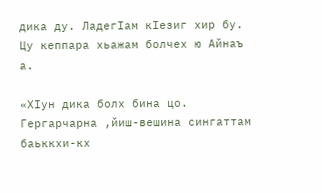дика ду. ЛадегIам кIезиг хир бу.
Цу кеппара хьажам болчех ю Айнаъ а.

«ХIун дика болх бина цо. Гергарчарна ,йиш-вешина сингаттам баьккхи-кх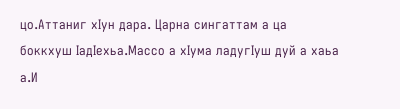цо.Аттаниг хIун дара. Царна сингаттам а ца боккхуш IадIехьа.Массо а хIума ладугIуш дуй а хаьа а.И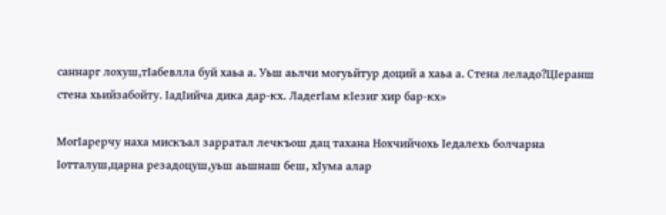саннарг лохуш,тIабевлла буй хаьа а. Уьш аьлчи могуьйтур доций а хаьа а. Стена леладо?ЦIеранш стена хьийзабойту. IадIийча дика дар-кх. ЛадегIам кIезиг хир бар-кх»

МогIарерчу наха мискъал зарратал лечкъош дац тахана Нохчийчохь Iедалехь болчарна Iотталуш,царна резадоцуш,уьш аьшнаш беш, хIума алар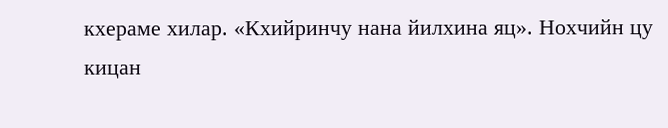кхераме хилар. «Кхийринчу нана йилхина яц». Нохчийн цу кицан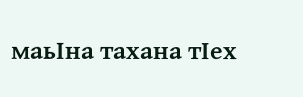маьIна тахана тIех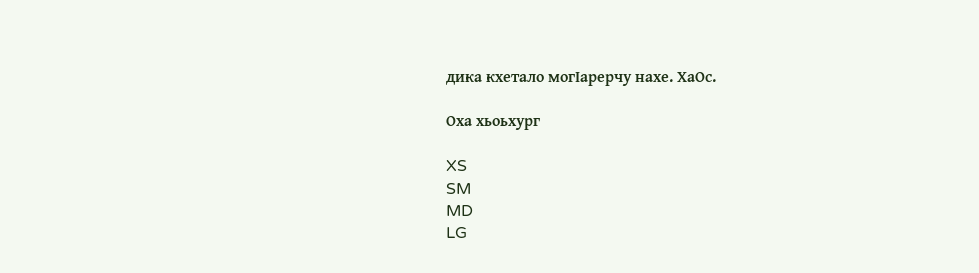дика кхетало могIарерчу нахе. ХаОс.

Оха хьоьхург

XS
SM
MD
LG